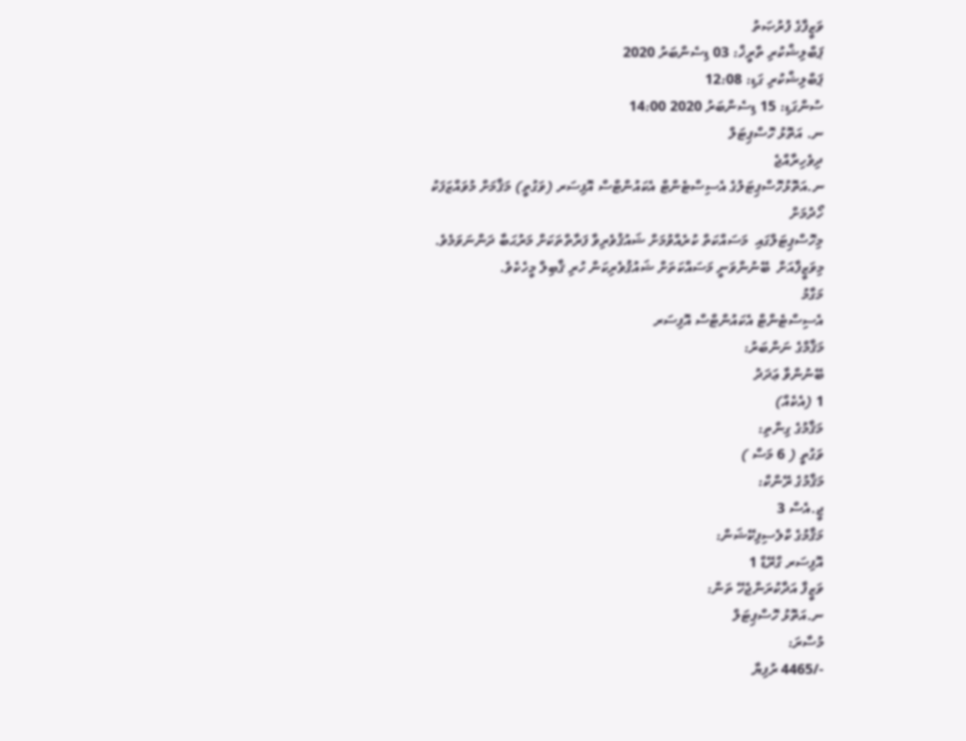ވަޒީފާގެ ފުރުޞަތު
ޕަބްލިޝްކުރި ތާރީޚް: 03 ޑިސެންބަރު 2020
ޕަބްލިޝްކުރި ގަޑި: 12:08
ސުންގަޑި: 15 ޑިސެންބަރު 2020 14:00
ނ. އަތޮޅު ހޮސްޕިޓަލް
ދިވެހިރާއްޖެ
ނ.އަތޮޅުހޮސްޕިޓަލުގެ އެސިސްޓެންޓް އެކައުންޓްސް އޮފިސަރ (ވަގުތީ) މަޤާމަށް މުވައްޒަފަކު ހޯދުމަށް
މިހޮސްޕިޓަލްގައި  މަސައްކަތް ކުރެއްވުމަށް ޝައުޤުވެރިވާ ފަރާތްތަކަށް މަރުޙަބާ ދަންނަވަމެވެ. މިވަޒީފާއަށް  ބޭނުންވަނީ މަސައްކަތަށް ޝައުޤުވެރިކަން ހުރި ޤާބިލް މީހެކެވެ.
މަގާމު
އެސިސްޓެންޓް އެކައުންޓްސް އޮފިސަރ
މަޤާމްގެ ނަންބަރު:
ބޭނުންވާ ޢަދަދު
1 (އެކެއް)
މަޤާމުގެ ގިންތި:
ވަގުތީ ( 6 މަސް )
މަޤާމުގެ ރޭންކް:
ޖީ.އެސް 3
މަޤާމުގެ ކްލެސިފިކޭޝަން:
އޮފިސަރ ގްރޭޑް 1
ވަޒީފާ އަދާކުރަންޖެހޭ ތަން:
ނ.އަތޮޅު ހޮސްޕިޓަލް
މުސާރަ:
-/4465 ރުފިޔާ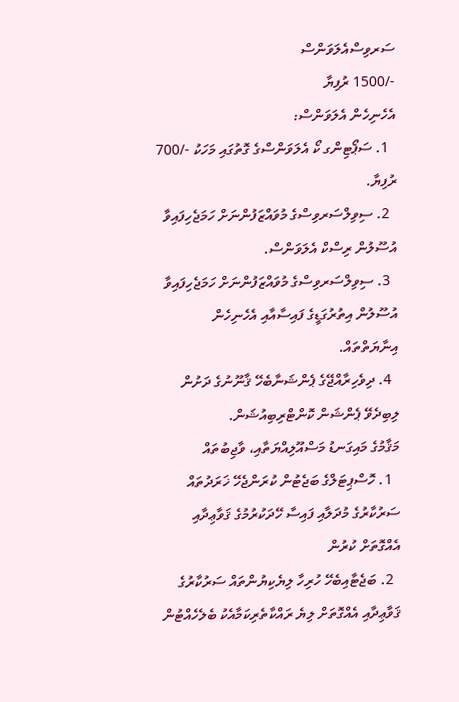ސަރވިސްއެލަވަންސް
-/1500 ރުފިޔާ
އެހެނިހެން އެލަވަންސް:
  1. ސަޕޯޓިންގ ކޯ އެލަވަންސްގެ ގޮތުގައި މަހަކު -/700 ރުފިޔާ.
  2. ސިވިލްސަރވިސްގެ މުވައްޒަފުންނަށް ހަމަޖެހިފައިވާ އުސޫލުން ރިސްކް އެލަވަންސް.
  3. ސިވިލްސަރވިސްގެ މުވައްޒަފުންނަށް ހަމަޖެހިފައިވާ އުސޫލުން އިތުރުގަޑީގެ ފައިސާއާއި އެހެނިހެން އިނާޔަތްތައް.
  4. ދިވެހިރާއްޖޭގެ ޕެންޝަނާބެހޭ ޤާނޫނުގެ ދަށުން ލިބިދެވޭ ޕެންޝަން ކޮންޓްރިބިއުޝަން.
މަޤާމުގެ މައިގަނޑު މަސްއޫލިއްޔަތާއި، ވާޖިބުތައް
  1. ހޮސްޕިޓަލްގެ ބަޖެޓުން ކުރަންޖެހޭ ޚަރަދުތައް ސަރުކާރުގެ މުދަލާއި ފައިސާ ހޭދަކުރުމުގެ ޤަވާޢިދާއި އެއްގޮތަށް ކުރުން
  2. ބަޖެޓާއިބެހޭ ހުރިހާ ލިޔެކިޔުންތައް ސަރުކާރުގެ ޤަވާޢިދާއި އެއްގޮތަށް ލިޔެ ރައްކާތެރިކަމާއެކު ބެލެހެއްޓުން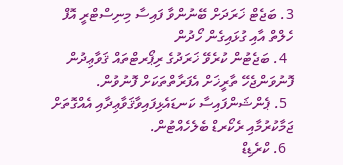3. ބަޖެޓް ޚަރަދަށް ބޭނުންވާ ފައިސާ މިނިސްޓްރީ އޮފް ހެލްތް އާއި ގުޅައިގެން ހޯދުން
  4. ބަޖެޓުން ކުރެވޭ ޚަރަދުގެ ރިޕޯރޓްތައް ޤަވާޢިދުން ފޮނުވަންޖެހޭ ތާރީޚަށް އެފަރާތްތަކަށް ފޮނުވުން.
  5. ޕެންޝަންފައިސާ ކަނޑައެޅިފައިވާޤަވާޢިދާއި އެއްގޮތަށް ޖަމާކުރުމާއި ރެކޯރޑް ބެލެހެއްޓުން.
  6. ކްރެޑިޑް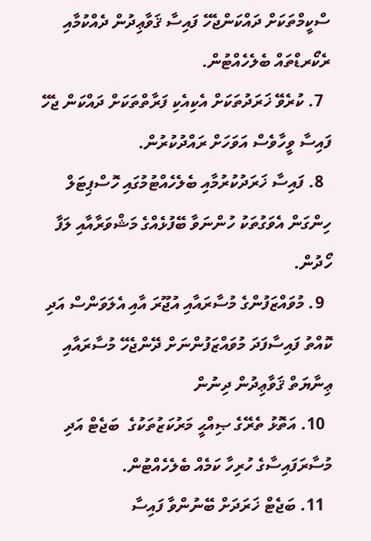ސްކީމްތަކަށް ދައްކަންޖެހޭ ފައިސާ ޤަވާޢިދުން ދެއްކުމާއި ރެކޯރޑްތައް ބެލެހެއްޓުން.
  7. ކުރެވޭ ޚަރަދުތަކަށް އެކިއެކި ފަރާތްތަކަށް ދައްކަން ޖެހޭ ފައިސާ ވީހާވެސް އަވަހަށް ރައްދުކުރުން.
  8. ފައިސާ ޚަރަދުކުރުމާއި ބެލެހެއްޓުމުގައި ހޮސްޕިޓަލް ހިންގަން އެވަގުތަކު ހުންނަވާ ބޭފުޅެއްގެ މަޝްވަރާއާއި ލަފާ ހޯދުން.
  9. މުވައްޒަފުންގެ މުސާރައާއި އުޖޫރަ އާއި އެލަވަންސް އަދި ކޮއްތު ފައިސާފަދަ މުވައްޒަފުންނަށް ދޭންޖެހޭ މުސާރައާއި ޢިނާޔަތް ޤަވާޢިދުން ދިނުން
  10. އަތޮޅު ތެރޭގެ ޞިއްޙީ މަރުކަޒުތަކުގެ  ބަޖެޓް އަދި މުސާރަފައިސާގެ ހުރިހާ ކަމެއް ބެލެހެއްޓުން.
  11. ބަޖެޓް ޚަރަދަށް ބޭނުންވާ ފައިސާ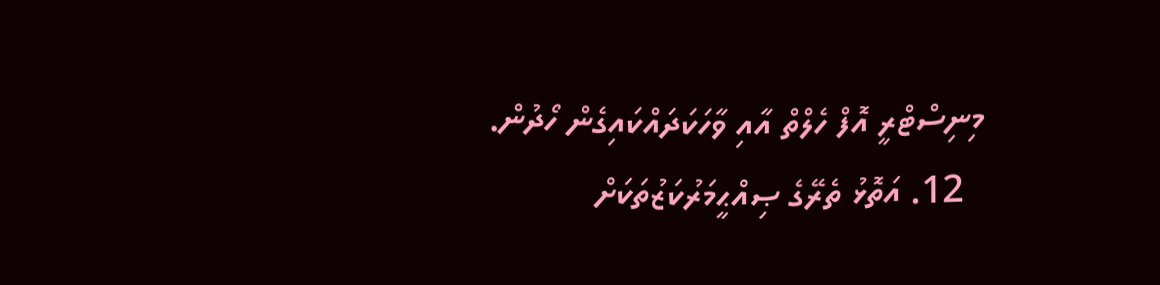މިނިސްޓްރީ އޮފް ހެލްތް އާއި ވާހަކަދައްކައިގެން ހޯދުން.
  12. އަތޮޅު ތެރޭގެ ޞިއްޙީމަރުކަޒުތަކަށް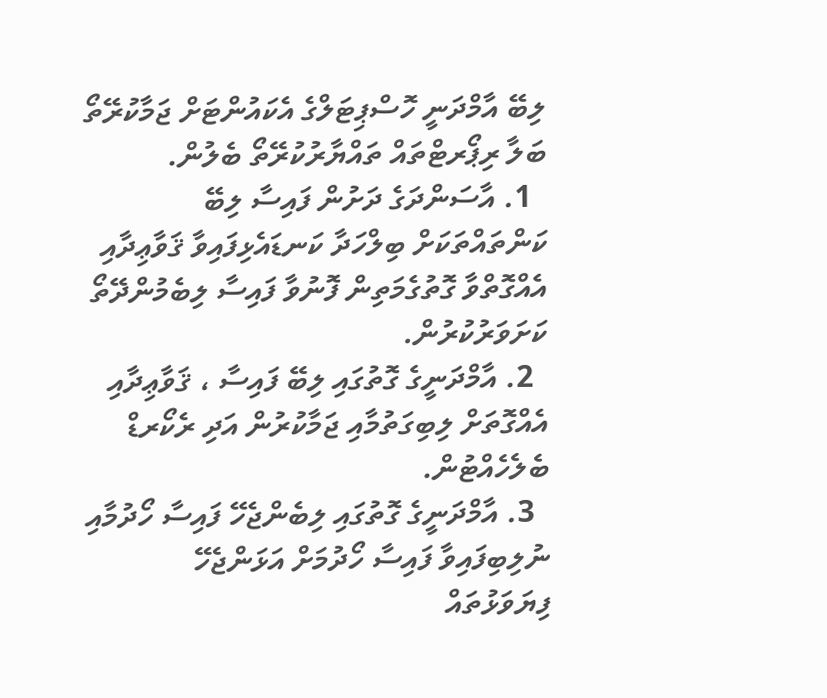ލިބޭ އާމްދަނީ ހޮސްޕިޓަލްގެ އެކައުންޓަށް ޖަމާކުރޭތޯ ބަލާ ރިޕޯރޓްތައް ތައްޔާރުކުރޭތޯ ބެލުން.
  1. އާސަންދަގެ ދަށުން ފައިސާ ލިބޭ ކަންތައްތަކަށް ބިލްހަދާ ކަނޑައެޅިފައިވާ ޤަވާޢިދާއި އެއްގޮތްވާ ގޮތުގެމަތިން ފޮނުވާ ފައިސާ ލިބެމުންދޭތޯ ކަށަވަރުކުރުން.
  2. އާމްދަނީގެ ގޮތުގައި ލިބޭ ފައިސާ ، ޤަވާޢިދާއި އެއްގޮތަށް ލިބިގަތުމާއި ޖަމާކުރުން އަދި ރެކޯރޑް ބެލެހެއްޓުން.
  3. އާމްދަނީގެ ގޮތުގައި ލިބެންޖެހޭ ފައިސާ ހޯދުމާއި ނުލިބިފައިވާ ފައިސާ ހޯދުމަށް އަޅަންޖެހޭ ފިޔަވަޅުތައް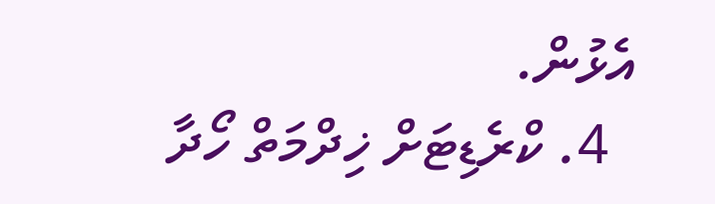އެޅުން.
  4. ކްރެޑިޓަށް ޚިދްމަތް ހޯދާ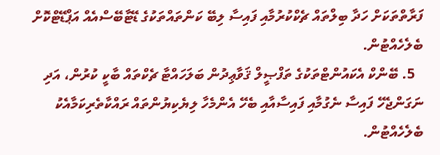ފަރާތްތަކަށް ހަދާ ބިލްތައް ޗެކްކުރުމާއި ފައިސާ ލިބޭ ކަންތައްތަކުގެ ޑޭޓާބޭސްއެއް އަޕްޑޭޓްކޮށް ބެލެހެއްޓުން.
  5. ބޭންކް އެކައުންޓްތަކުގެ ތަފްޞީލް ޤަވާޢިދުން ބަލަހައްޓާ ޗެކްތައް ބާކީ ކުރުން، އަދި ނަގަންޖެހޭ ފައިސާ ނެގުމާއި ފައިސާއާއި ބެހޭ އެންމެހާ ލިޔެކިޔުންތައް ރައްކާތެރިކަމާއެކު ބެލެހެއްޓުން.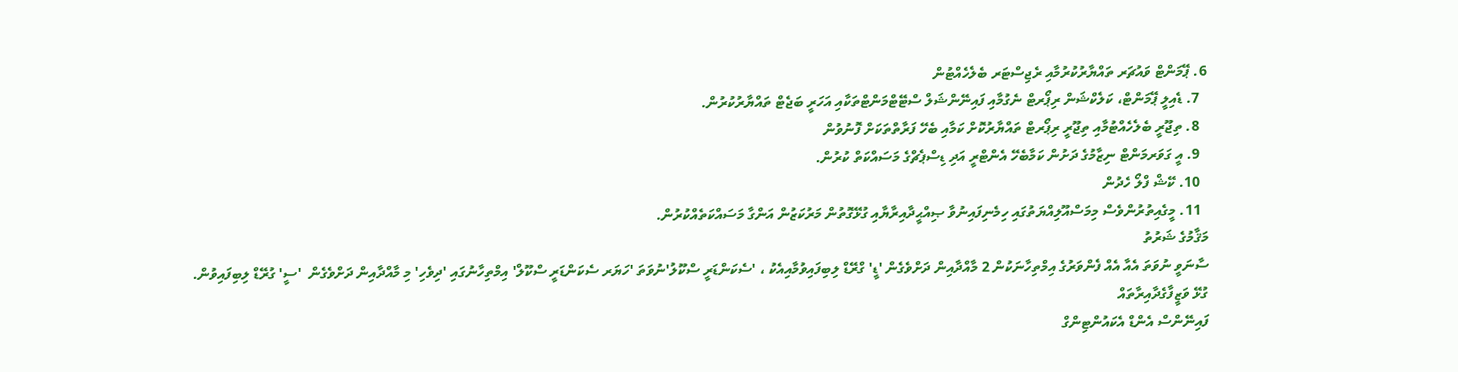6. ޕޭމަންޓް ވައުޗަރ ތައްޔާރުކުރުމާއި ރެޖިސްޓަރ ބެލެހެއްޓުން
  7. ޑެއިލީ ޕޭމަންޓް، ކަލެކްޝަން ރިޕޯރޓް ނެގުމާއި ފައިނޭންޝަލް ސްޓޭޓްމަންޓްތަކާއި އަހަރީ ބަޖެޓް ތައްޔާރުކުރުން.
  8. ތިޖޫރީ ބެލެހެއްޓުމާއި ތިޖޫރީ ރިޕޯރޓް ތައްޔާރުކޮށް ކަމާއި ބެހޭ ފަރާތްތަކަށް ފޮނުވުން
  9. އީ ގަވަރމަންޓް ނިޒާމުގެ ދަށުން ކަމާބެހޭ އެންޓްރީ އަދި ޑިސްޕެޗްގެ މަސައްކަތް ކުރުން.
  10. ކޭޝް ފްލޯ ހެދުން
  11. މީގެއިތުރުންވެސް މިމަސްއޫލިއްޔަތުގައި ހިމެނިފައިނުވާ ޞިއްޙީދާއިރާޔާއި ގުޅޭގޮތުން މަރުކަޒުން އަންގާ މަސައްކަތެއްކުރުން.
މަޤާމުގެ ޝަރުތު
ސާނަވީ ނުވަތަ އެއާ އެއް ފެންވަރުގެ އިމްތިހާނަކުން 2 މާއްދާއިން ދަށްވެގެން 'ޑީ' ގްރޭޑް ލިބިފައިވުމާއިއެކު ، 'ސެކަންޑަރީ ސްކޫލު'ނުވަތަ 'ހަޔަރ ސެކަންޑަރީ ސްކޫލް' އިމްތިހާނުގައި 'ދިވެހި' މި މާއްދާއިން ދަށްވެގެން  'ސީ' ގުރޭޑް ލިބިފައިވުން.
ގުޅޭ ވަޒީފާގެދާއިރާތައް
ފައިނޭންސް އެންޑް އެކައުންޓިންގް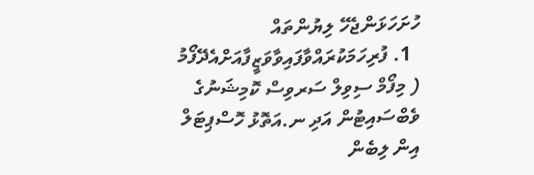ހުށަހަޅަންޖެހޭ ލިޔުންތައް
  1. ފުރިހަމަކުރައްވާފައިވާވަޒީފާއަށްއެދޭފޯމު ( މިފޯމް ސިވިލް ސަރވިސް ކޮމިޝަނުގެ ވެބްސައިޓުން އަދި ނ.އަތޮޅު ހޮސްޕިޓަލް އިން ލިބެން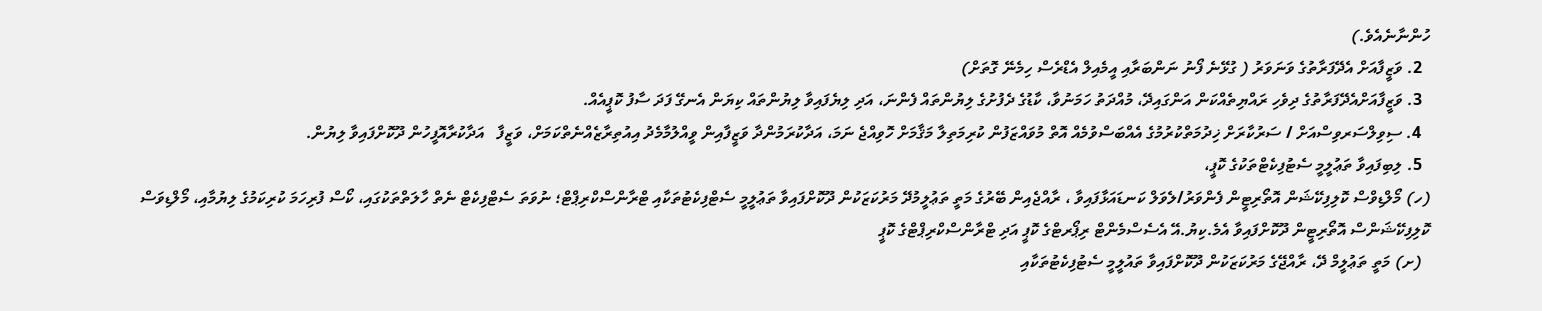ހުންނާނެއެވެ.)
  2. ވަޒީފާއަށް އެދޭފަރާތުގެ ވަނަވަރު ( ގުޅޭނެ ފޯނު ނަންބަރާއި އީމެއިލް އެޑްރެސް ހިމެނޭ ގޮތަށް)
  3. ވަޒީފާއަށްއެދޭފަރާތުގެ ދިވެހި ރައްޔިތެއްކަން އަންގައިދޭ، މުއްދަތު ހަމަނުވާ، ކާޑުގެ ދެފުށުގެ ލިޔުންތައް ފެންނަ، އަދި ލިޔެފައިވާ ލިޔުންތައް ކިޔަން އެނގޭ ފަދަ ސާފު ކޮޕީއެއް.
  4. ސިވިލްސަރވިސްއަށް / ސަރުކާރަށް ޚިދުމަތްކުރުމުގެ އެއްބަސްވުމެއް އޮތް މުވައްޒަފުން ކުރިމަތިލާ މަޤާމަށް ހޮވިއްޖެ ނަމަ، އަދާކުރަމުންދާ ވަޒީފާއިން ވީއްލުމާމެދު އިއުތިރާޒެއްނެތްކަމަށް، ވަޒީފާ   އަދާކުރާއޮފީހުން ދޫކޮށްފައިވާ ލިޔުން.
  5. ލިބިފައިވާ ތަޢުލީމީ ސެޓުފިކެޓްތަކުގެ ކޮޕީ،
(ހ) މޯލްޑިވްސް ކޮލިފިކޭޝަން އޮތޯރިޓީން ފެންވަރު/ލެވަލް ކަނޑައަޅާފައިވާ ، ރާއްޖެއިން ބޭރުގެ މަތީ ތަޢުލީމުދޭ މަރުކަޒަކުން ދޫކޮށްފައިވާ ތަޢުލީމީ ސެޓްފިކެޓުތަކާއި ޓްރާންސްކްރިޕްޓް؛ ނުވަތަ ސެޓްފިކެޓް ނެތް ހާލަތްތަކުގައި، ކޯސް ފުރިހަމަ ކުރިކަމުގެ ލިޔުމާއި، މޯލްޑިވަސް ކޮލިފިކޭޝަންސް އޮތޯރިޓީން ދޫކޮށްފައިވާ އެމެ.ކިޔު.އޭ އެސެސްމެންޓް ރިޕޯރޓްގެ ކޮޕީ އަދި ޓްރާންސްކްރިޕްޓްގެ ކޮޕީ
  (ށ) މަތީ ތަޢުލީމް ދޭ، ރާއްޖޭގެ މަރުކަޒަކުން ދޫކޮށްފައިވާ ތައުލީމީ ސެޓުފިކެޓުތަކާއި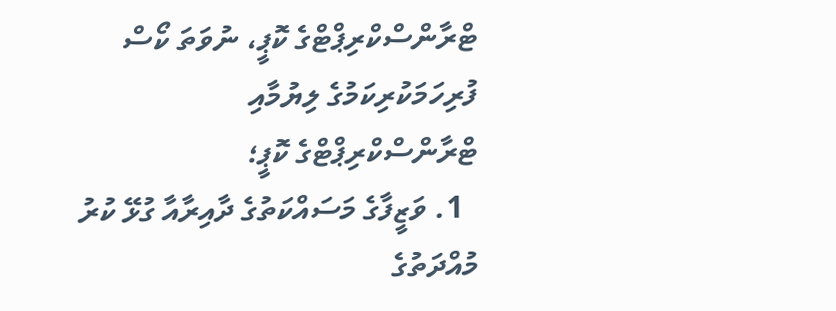ޓްރާންސްކްރިޕްޓްގެ ކޮޕީ، ނުވަތަ ކޯސް ފުރިހަމަކުރިކަމުގެ ލިޔުމާއި                              ޓްރާންސްކްރިޕްޓްގެ ކޮޕީ؛
  1. ވަޒީފާގެ މަސައްކަތުގެ ދާއިރާއާ ގުޅޭ ކުރު މުއްދަތުގެ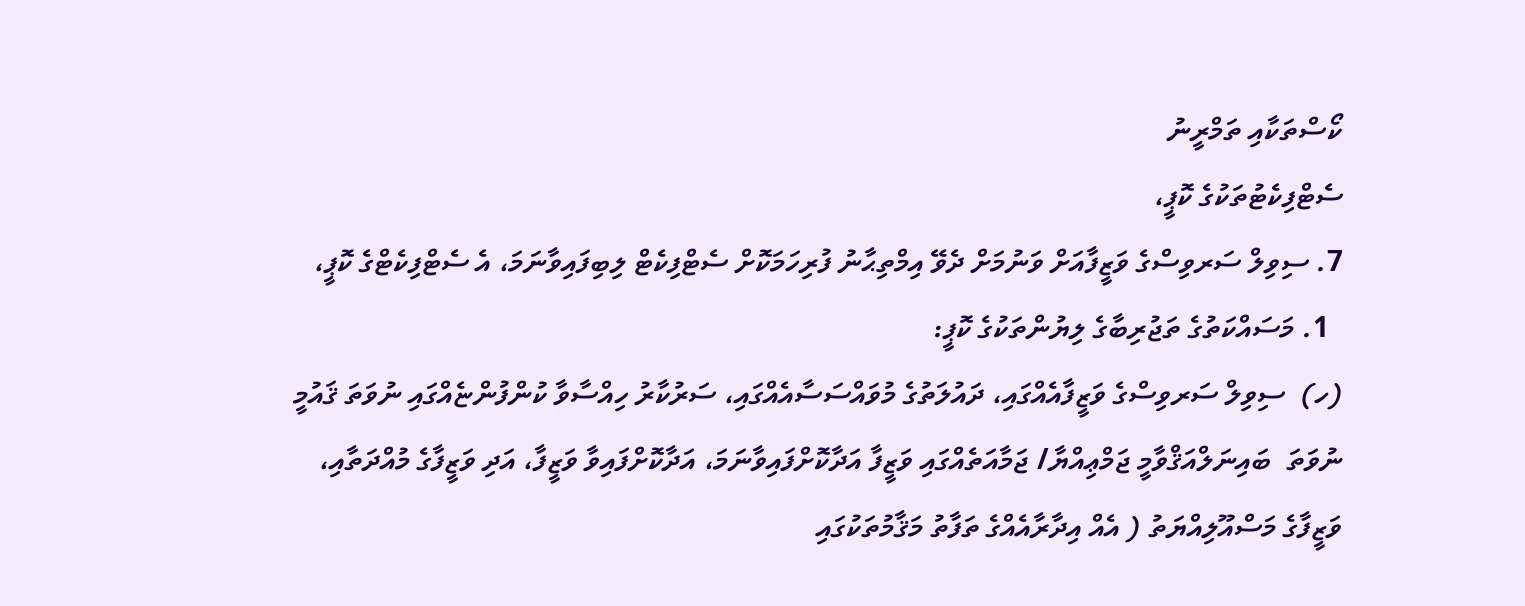ކޯސްތަކާއި ތަމްރީނު
ސެޓްފިކެޓުތަކުގެ ކޮޕީ،
7. ސިވިލް ސަރވިސްގެ ވަޒީފާއަށް ވަނުމަށް ދެވޭ އިމްތިޙާނު ފުރިހަމަކޮށް ސެޓްފިކެޓް ލިބިފައިވާނަމަ، އެ ސެޓްފިކެޓްގެ ކޮޕީ،
  1. މަސައްކަތުގެ ތަޖުރިބާގެ ލިޔުންތަކުގެ ކޮޕީ:
(ހ)  ސިވިލް ސަރވިސްގެ ވަޒީފާއެއްގައި، ދައުލަތުގެ މުވައްސަސާއެއްގައި، ސަރުކާރު ހިއްސާވާ ކުންފުންޏެއްގައި ނުވަތަ ޤައުމީ ނުވަތަ  ބައިނަލްއަޤްވާމީ ޖަމްޢިއްޔާ/ ޖަމާއަތެއްގައި ވަޒީފާ އަދާކޮށްފައިވާނަމަ، އަދާކޮށްފައިވާ ވަޒީފާ، އަދި ވަޒީފާގެ މުއްދަތާއި، ވަޒީފާގެ މަސްއޫލިއްޔަތު ( އެއް އިދާރާއެއްގެ ތަފާތު މަޤާމުތަކުގައި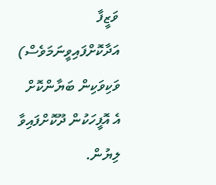ވަޒީފާ އަދާކޮށްފައިވީނަމަވެސް) ވަކިވަކިން ބަޔާންކޮށް އެ އޮފީހަކުން ދޫކޮށްފައިވާ ލިޔުން.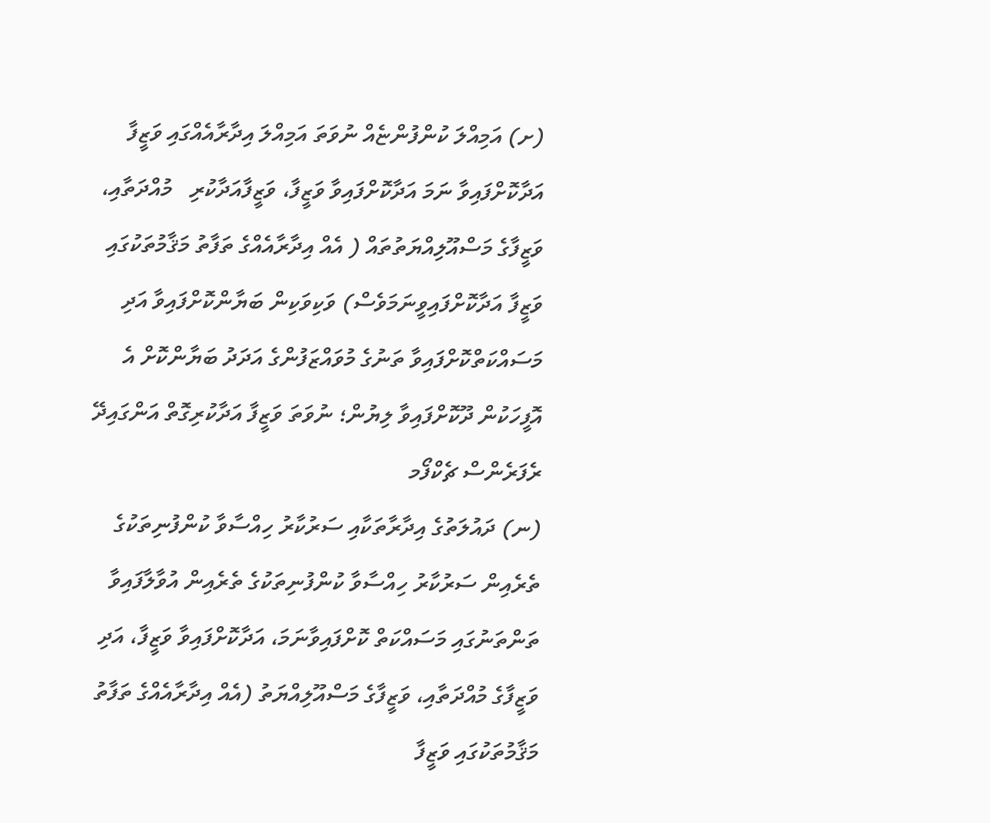(ށ) އަމިއްލަ ކުންފުންޏެއް ނުވަތަ އަމިއްލަ އިދާރާއެއްގައި ވަޒީފާ އަދާކޮށްފައިވާ ނަމަ އަދާކޮށްފައިވާ ވަޒީފާ، ވަޒީފާއަދާކުރި   މުއްދަތާއި، ވަޒީފާގެ މަސްއޫލިއްޔަތުތައް ( އެއް އިދާރާއެއްގެ ތަފާތު މަޤާމުތަކުގައި ވަޒީފާ އަދާކޮށްފައިވީނަމަވެސް) ވަކިވަކިން ބަޔާންކޮށްފައިވާ އަދި މަސައްކަތްކޮށްފައިވާ ތަނުގެ މުވައްޒަފުންގެ އަދަދު ބަޔާންކޮށް އެ އޮފީހަކުން ދޫކޮށްފައިވާ ލިޔުން؛ ނުވަތަ ވަޒީފާ އަދާކުރިގޮތް އަންގައިދޭ ރެފަރެންސް ޗެކްފޯމ
(ނ) ދައުލަތުގެ އިދާރާތަކާއި ސަރުކާރު ހިއްސާވާ ކުންފުނިތަކުގެ ތެރެއިން ސަރުކާރު ހިއްސާވާ ކުންފުނިތަކުގެ ތެރެއިން އުވާލާފައިވާ ތަންތަނުގައި މަސައްކަތް ކޮށްފައިވާނަމަ، އަދާކޮށްފައިވާ ވަޒީފާ، އަދި ވަޒީފާގެ މުއްދަތާއި، ވަޒީފާގެ މަސްއޫލިއްޔަތު (އެއް އިދާރާއެއްގެ ތަފާތު މަޤާމުތަކުގައި ވަޒީފާ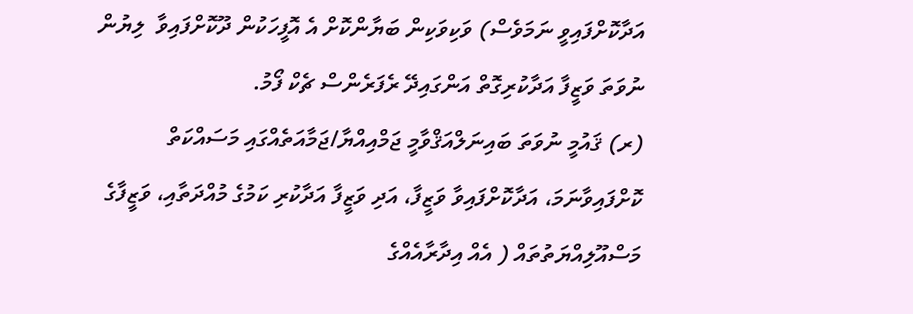އަދާކޮށްފައިވީ ނަމަވެސް) ވަކިވަކިން ބަޔާންކޮށް އެ އޮފީހަކުން ދޫކޮށްފައިވާ  ލިޔުން ނުވަތަ ވަޒީފާ އަދާކުރިގޮތް އަންގައިދޭ ރެފަރެންސް ޗެކް ފޯމު.
(ރ) ޤައުމީ ނުވަތަ ބައިނަލްއަޤްވާމީ ޖަމްއިއްޔާ/ޖަމާއަތެއްގައި މަސައްކަތް ކޮށްފައިވާނަމަ، އަދާކޮށްފައިވާ ވަޒީފާ، އަދި ވަޒީފާ އަދާކުރި ކަމުގެ މުއްދަތާއި، ވަޒީފާގެ މަސްއޫލިއްޔަތުތައް ( އެއް އިދާރާއެއްގެ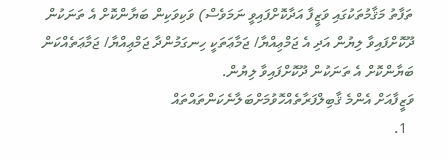ތަފާތު މަޤާމުތަކުގައި ވަޒީފާ އަދާކޮށްފައިވީ ނަމަވެސް) ވަކިވަކިން ބަޔާންކޮށް އެ ތަނަކުން ދޫކޮށްފައިވާ ލިޔުން އަދި އެ ޖަމްޢިއްޔާ/ ޖަމާޢަތަކީ ހިނގަމުންދާ ޖަމްޢިއްޔާ/ ޖަމާޢަތެއްކަން ބަޔާންކޮށް އެ ތަނަކުން ދޫކޮށްފައިވާ ލިޔުން.
ވަޒީފާއަށް އެންމެ ޤާބިލްފަރާތެއްހޮވުމަށްބަލާނެކަންތައްތައް
  1.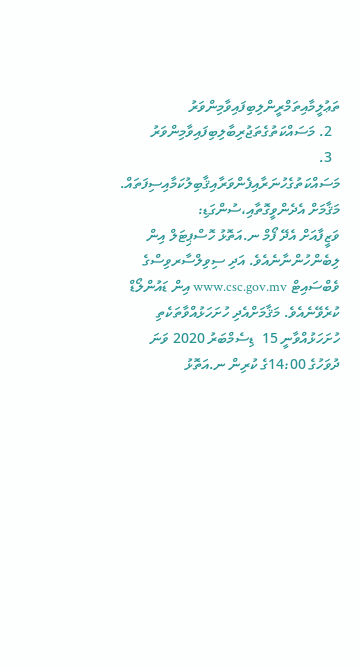ތަޢުލީމާއިތަމްރީންލިބިފައިވާމިންވަރު
  2. މަސައްކަތުގެތަޖުރިބާލިބިފައިވާމިންވަރު
  3. މަސައްކަތުގެހުނަރާއިފެންވަރާއިޤާބިލުކަމާއިސިފަތައް.
މަޤާމަށް އެދެންވީގޮތާއި،ސުންގަޑި:
ވަޒީފާއަށް އެދޭ ފޯމް ނ.އަތޮޅު ހޮސްޕިޓަލް އިން ލިބެންހުންނާނެއެވެ. އަދި ސިވިލްސާރވިސްގެ ވެބްސައިޓް www.csc.gov.mv އިން ޑައުންލޯޑް ކުރެވޭނެއެވެ. މަޤާމަށްއެދި ހުށަހަޅުއްވާތަކެތި ހުށަހަޅުއްވާނީ 15  ޑިސެމްބަރު 2020 ވަނަ ދުވަހުގެ 14:00ގެ ކުރިން ނ.އަތޮޅު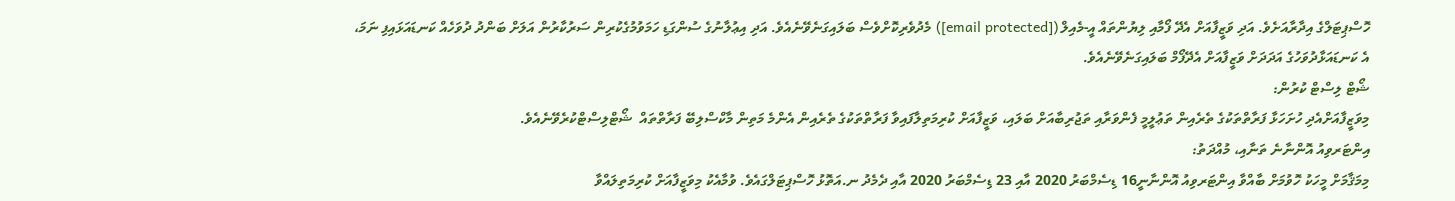ހޮސްޕިޓަލްގެ އިދާރާއަށެވެ. އަދި ވަޒީފާއަށް އެދޭ ފޯމާއި ލިޔުންތައް އީ-މެއިލް ([email protected]) މެދުވެރިކޮށްވެސް ބަލައިގަނެވޭނެއެވެ. އަދި އިޢުލާނުގެ ސުންގަޑި ހަމަވުމުގެކުރިން ސަރުކާރުން އަލަށް ބަންދު ދުވަހެއް ކަނޑައަޅައިފި ނަމަ، އެ ކަނޑައަޅާދުވަހުގެ އަދަދަށް ވަޒީފާއަށް އެދޭފޯމް ބަލައިގަނެވޭނެއެވެ.
ޝޯޓް ލިސްޓް ކުރުން:
މިވަޒީފާއަށްއެދި ހުށަހަޅާ ފަރާތްތަކުގެ ތެރެއިން ތަޢުލީމީ ފެންވަރާއި ތަޖުރިބާއަށް ބަލައި، ވަޒީފާއަށް ކުރިމަތިލާފައިވާ ފަރާތްތަކުގެ ތެރެއިން އެންމެ މަތިން މާކްސްލިބޭ ފަރާތްތައް  ޝޯޓްލިސްޓްކުރެވޭނެއެވެ.
އިންޓަރވިއު އޮންނާނެ ތަނާއި، މުއްދަތު:
މިމަޤާމަށް މީހަކު ހޮވުމަށް ބާއްވާ އިންޓަރވިއު އޮންނާނީ16 ޑިސެމްބަރު 2020 އާއި 23 ޑިސެމްބަރު 2020 އާއި ދެމެދު ނ.އަތޮޅު ހޮސްޕިޓަލްގައެވެ. ވުމާއެކު މިވަޒީފާއަށް ކުރިމަތިލައްވާ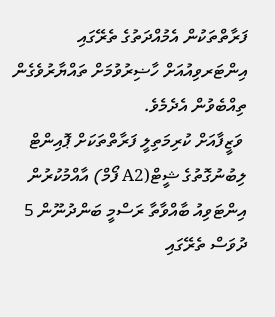ފަރާތްތަކުން އެމުއްދަތުގެ ތެރޭގައި އިންޓަރވިއުއަށް ހާޟިރުވުމަށް ތައްޔާރުވެގެން ތިއްބެވުން އެދެމެވެ.
 ވަޒީފާއަށް ކުރިމަތިލީ ފަރާތްތަކަށް ޕޮއިންޓް ލިބުނުގޮތުގެ ޝީޓް(A2 ފޯމް) އާއްމުކުރުން
އިންޓަވިއު ބާއްވާތާ ރަސްމީ ބަންދުނޫން 5 ދުވަސް ތެރޭގައި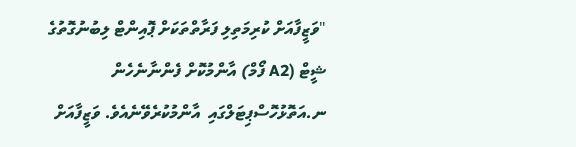"ވަޒީފާއަށް ކުރިމަތިލި ފަރާތްތަކަށް ޕޮއިންޓް ލިބުނުގޮތުގެ ޝީޓް (A2 ފޯމް) އާންމުކޮށް ފެންނާނެހެން ނ.އަތޮޅުހޮސްޕިޓަލްގައި  އާންމުކުރެވޭނެއެވެ. ވަޒީފާއަށް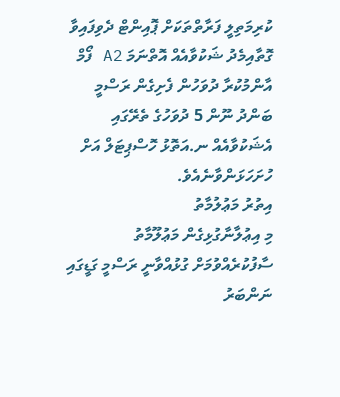ކުރިމަތިލީ ފަރާތްތަކަށް ޕޮއިންޓް ދެވިފައިވާ ގޮތާއިމެދު ޝަކުވާއެއް އޮތްނަމަ A2 ފޯމް އާންމުކުރާ ދުވަހުން ފެށިގެން ރަސްމީ ބަންދު ނޫން 5 ދުވަހުގެ ތެރޭގައި އެޝަކުވާއެއް ނ.އަތޮޅު ހޮސްޕިޓަލް އަށް ހުށަހަޅަންވާނެއެވެ.
އިތުރު މަޢުލުމާތު
މި އިޢުލާނާގުޅިގެން މަޢުލޫމާތު ސާފުކުރެއްވުމަށް ގުޅުއްވާނީ ރަސްމީ ގަޑީގައި ނަންބަރު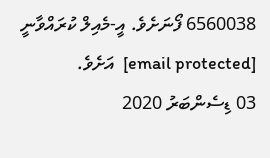6560038 ފޯނަށެވެ. އީ-މެއިލް ކުރައްވާނީ [email protected]  އަށެވެ.
03 ޑިސެންބަރު 2020